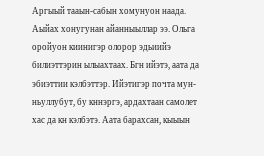Аргыый тааын-сабын хомунуон наада. Аыйах хонугунан айанныыллар ээ. Ольга оройуон киинигэр олорор эдьиийэ билиэттэрин ылыахтаах. Бгн ийэтэ, аата да эбиэттии кэлбэттэр. Ийэтигэр почта мун-ньуллубут, бу кннэргэ, ардахтаан самолет хас да кн кэлбэтэ. Аата барахсан, кыыын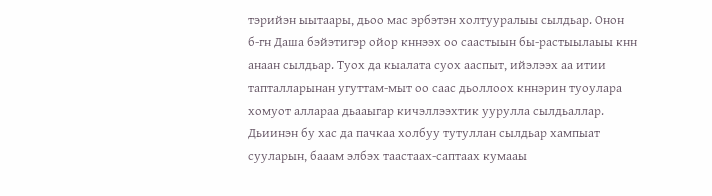тэрийэн ыытаары, дьоо мас эрбэтэн холтууралыы сылдьар. Онон б-гн Даша бэйэтигэр ойор кннээх оо саастыын бы-растыылаыы кнн анаан сылдьар. Туох да кыалата суох ааспыт, ийэлээх аа итии тапталларынан угуттам-мыт оо саас дьоллоох кннэрин туоулара хомуот аллараа дьааыгар кичэллээхтик уурулла сылдьаллар. Дьиинэн бу хас да пачкаа холбуу тутуллан сылдьар хампыат сууларын, бааам элбэх таастаах-саптаах кумааы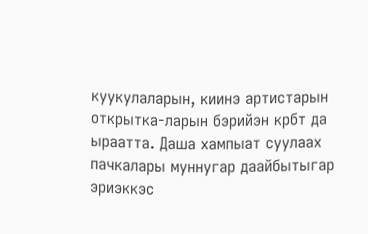куукулаларын, киинэ артистарын открытка-ларын бэрийэн крбт да ыраатта. Даша хампыат суулаах пачкалары муннугар даайбытыгар эриэккэс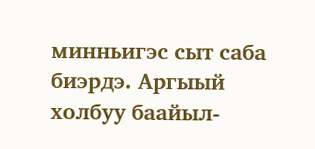минньигэс сыт саба биэрдэ. Аргыый холбуу баайыл-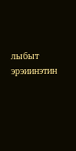лыбыт эрэиинэтин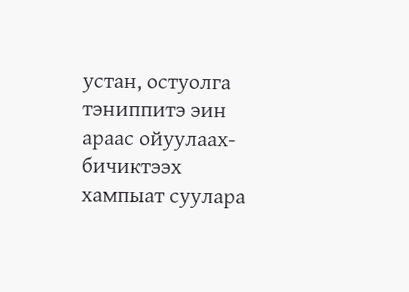устан, остуолга тэниппитэ эин араас ойуулаах-бичиктээх хампыат суулара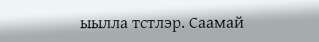ыылла тстлэр. Саамай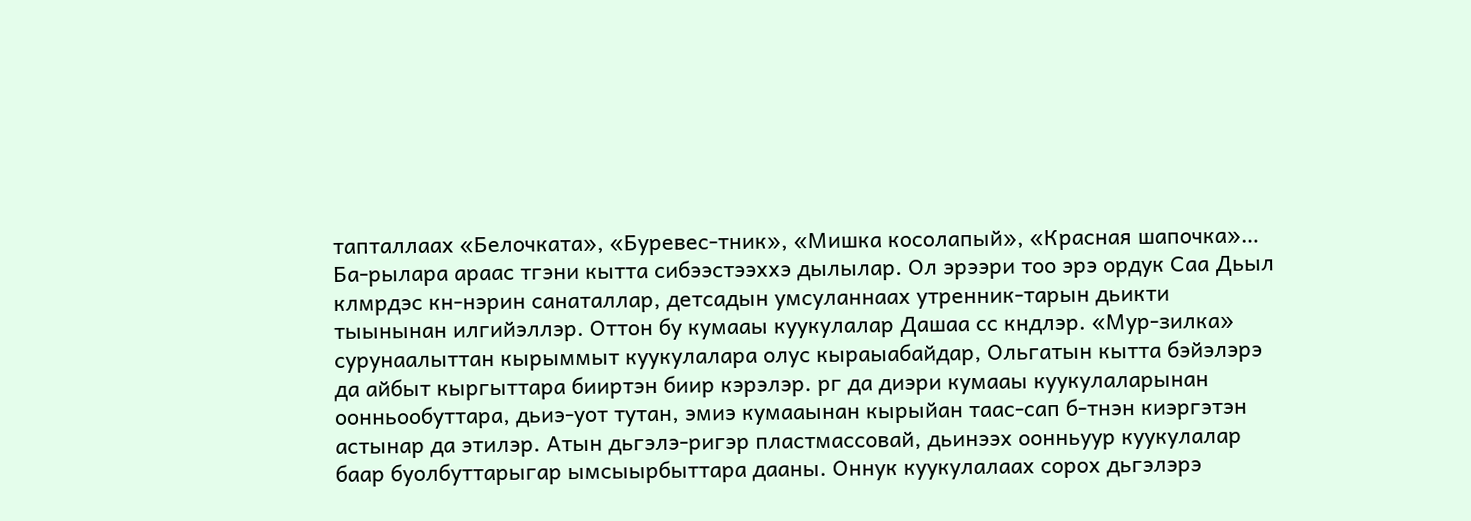тапталлаах «Белочката», «Буревес-тник», «Мишка косолапый», «Красная шапочка»… Ба-рылара араас тгэни кытта сибээстээххэ дылылар. Ол эрээри тоо эрэ ордук Саа Дьыл клмрдэс кн-нэрин санаталлар, детсадын умсуланнаах утренник-тарын дьикти тыынынан илгийэллэр. Оттон бу кумааы куукулалар Дашаа сс кндлэр. «Мур-зилка» сурунаалыттан кырыммыт куукулалара олус кыраыабайдар, Ольгатын кытта бэйэлэрэ да айбыт кыргыттара бииртэн биир кэрэлэр. рг да диэри кумааы куукулаларынан оонньообуттара, дьиэ-уот тутан, эмиэ кумааынан кырыйан таас-сап б-тнэн киэргэтэн астынар да этилэр. Атын дьгэлэ-ригэр пластмассовай, дьинээх оонньуур куукулалар баар буолбуттарыгар ымсыырбыттара дааны. Оннук куукулалаах сорох дьгэлэрэ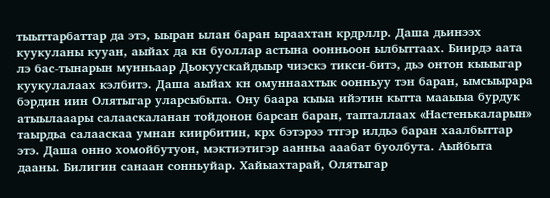тыыттарбаттар да этэ, ыыран ылан баран ыраахтан крдрллр. Даша дьинээх куукуланы кууан, аыйах да кн буоллар астына оонньоон ылбыттаах. Биирдэ аата лэ бас-тынарын мунньаар Дьокуускайдыыр чиэскэ тикси-битэ, дьэ онтон кыыыгар куукулалаах кэлбитэ. Даша аыйах кн омуннаахтык оонньуу тэн баран, ымсыырара бэрдин иин Олятыгар уларсыбыта. Ону баара кыыа ийэтин кытта мааыыа бурдук атыылааары салааскаланан тойдонон барсан баран, тапталлаах «Настенькаларын» таырдьа салааскаа умнан киирбитин, крх бэтэрээ ттгэр илдьэ баран хаалбыттар этэ. Даша онно хомойбутуон, мэктиэтигэр аанньа ааабат буолбута. Аыйбыта дааны. Билигин санаан сонньуйар. Хайыахтарай, Олятыгар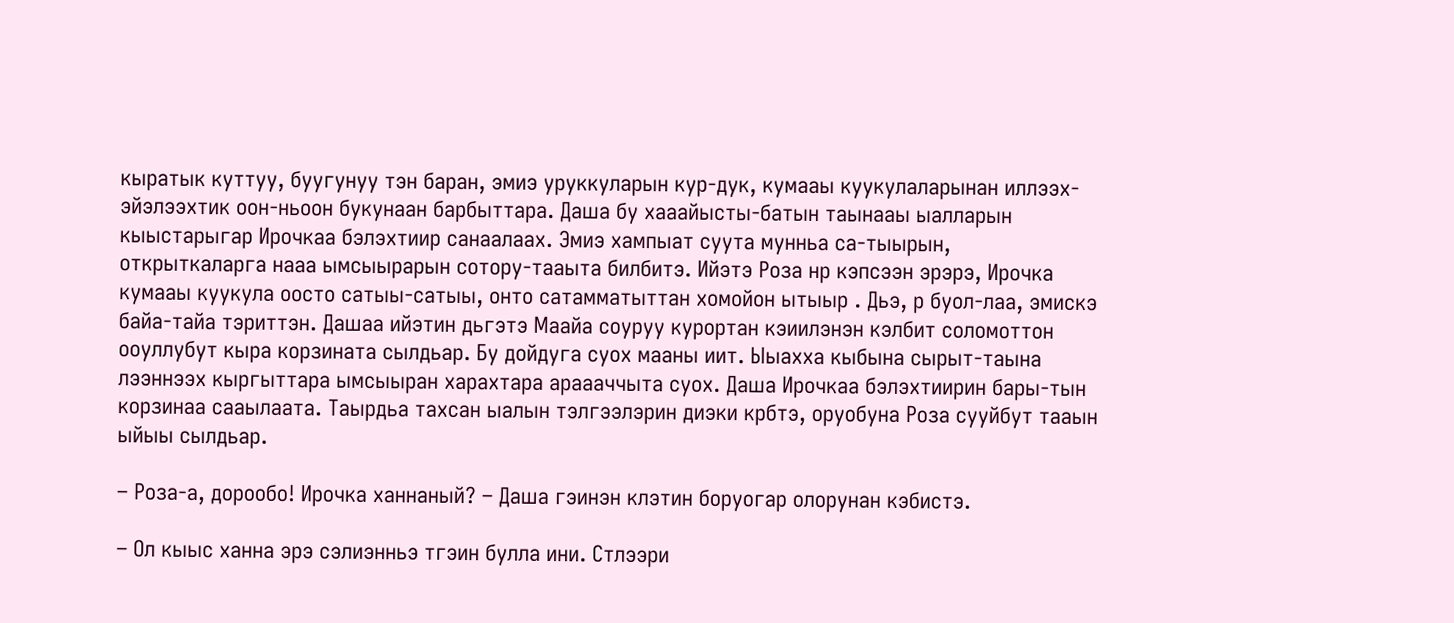кыратык куттуу, буугунуу тэн баран, эмиэ уруккуларын кур-дук, кумааы куукулаларынан иллээх-эйэлээхтик оон-ньоон букунаан барбыттара. Даша бу хааайысты-батын таынааы ыалларын кыыстарыгар Ирочкаа бэлэхтиир санаалаах. Эмиэ хампыат суута мунньа са-тыырын, открыткаларга нааа ымсыырарын сотору-тааыта билбитэ. Ийэтэ Роза нр кэпсээн эрэрэ, Ирочка кумааы куукула оосто сатыы-сатыы, онто сатамматыттан хомойон ытыыр . Дьэ, р буол-лаа, эмискэ байа-тайа тэриттэн. Дашаа ийэтин дьгэтэ Маайа соуруу курортан кэиилэнэн кэлбит соломоттон ооуллубут кыра корзината сылдьар. Бу дойдуга суох мааны иит. Ыыахха кыбына сырыт-таына лээннээх кыргыттара ымсыыран харахтара араааччыта суох. Даша Ирочкаа бэлэхтиирин бары-тын корзинаа сааылаата. Таырдьа тахсан ыалын тэлгээлэрин диэки крбтэ, оруобуна Роза сууйбут тааын ыйыы сылдьар.

– Роза-а, дорообо! Ирочка ханнаный? – Даша гэинэн клэтин боруогар олорунан кэбистэ.

– Ол кыыс ханна эрэ сэлиэнньэ тгэин булла ини. Стлээри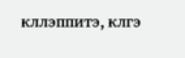кллэппитэ, клгэ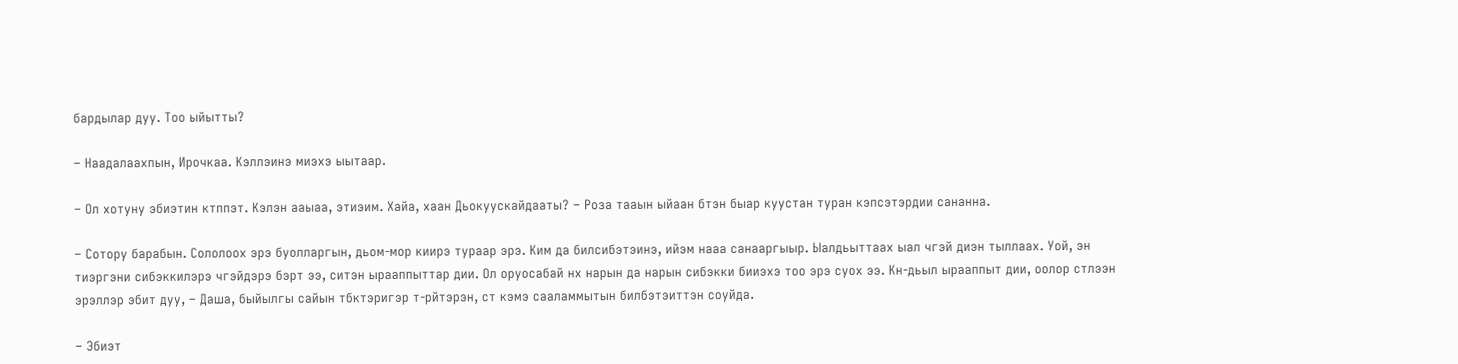бардылар дуу. Тоо ыйытты?

– Наадалаахпын, Ирочкаа. Кэллэинэ миэхэ ыытаар.

– Ол хотуну эбиэтин ктппэт. Кэлэн ааыаа, этиэим. Хайа, хаан Дьокуускайдааты? – Роза тааын ыйаан бтэн быар куустан туран кэпсэтэрдии сананна.

– Сотору барабын. Сололоох эрэ буолларгын, дьом-мор киирэ тураар эрэ. Ким да билсибэтэинэ, ийэм нааа санааргыыр. Ыалдьыттаах ыал чгэй диэн тыллаах. Уой, эн тиэргэни сибэккилэрэ чгэйдэрэ бэрт ээ, ситэн ырааппыттар дии. Ол оруосабай нх нарын да нарын сибэкки бииэхэ тоо эрэ суох ээ. Кн-дьыл ырааппыт дии, оолор стлээн эрэллэр эбит дуу, – Даша, быйылгы сайын тбктэригэр т-рйтэрэн, ст кэмэ сааламмытын билбэтэиттэн соуйда.

– Эбиэт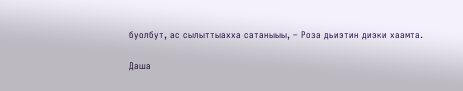буолбут, ас сылыттыахха сатаныыы, – Роза дьиэтин диэки хаамта.

Даша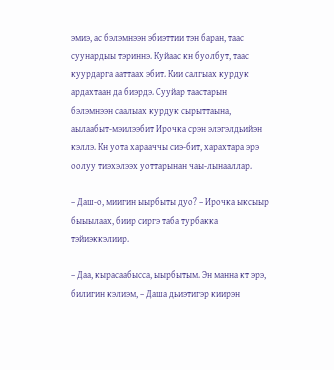эмиэ, ас бэлэмнээн эбиэттии тэн баран, таас суунардыы тэриннэ. Куйаас кн буолбут, таас куурдарга ааттаах эбит. Кии салгыах курдук ардахтаан да биэрдэ. Сууйар таастарын бэлэмнээн саалыах курдук сырыттаына, аылаабыт-мэилээбит Ирочка срэн элэгэлдьийэн кэллэ. Кн уота харааччы сиэ-бит, харахтара эрэ оолуу тиэхэлээх уоттарынан чаы-лынааллар.

– Даш-о, миигин ыырбыты дуо? – Ирочка ыксыыр быыылаах, биир сиргэ таба турбакка тэйиэккэлиир.

– Даа, кырасаабысса, ыырбытым. Эн манна кт эрэ, билигин кэлиэм, – Даша дьиэтигэр киирэн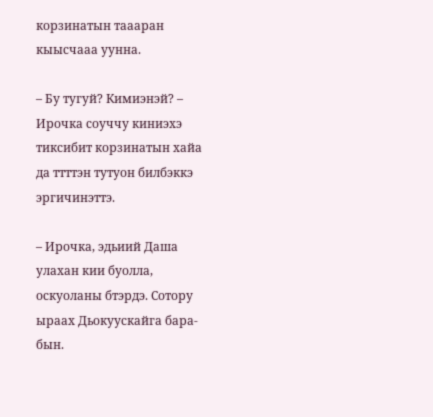корзинатын таааран кыысчааа уунна.

– Бу тугуй? Кимиэнэй? – Ирочка соуччу киниэхэ тиксибит корзинатын хайа да ттттэн тутуон билбэккэ эргичинэттэ.

– Ирочка, эдьиий Даша улахан кии буолла, оскуоланы бтэрдэ. Сотору ыраах Дьокуускайга бара-бын.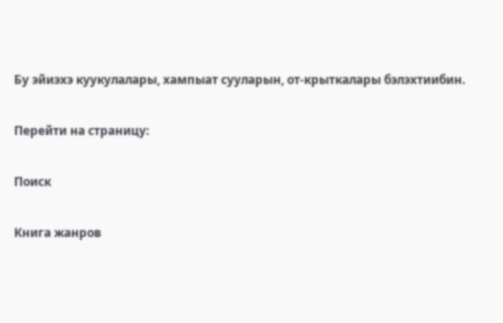Бу эйиэхэ куукулалары, хампыат сууларын, от-крыткалары бэлэхтиибин.

Перейти на страницу:

Поиск

Книга жанров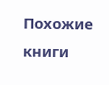Похожие книги